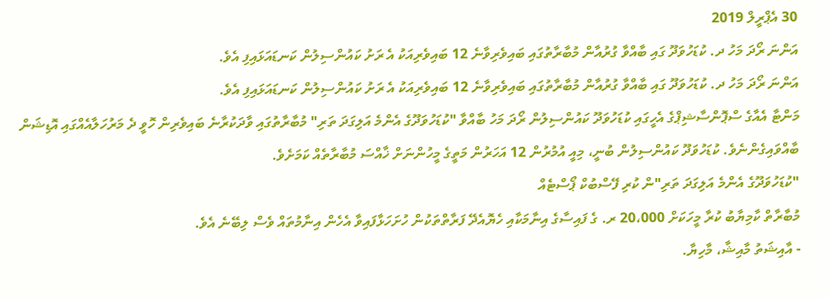30 އެޕްރީލް 2019
އަންނަ ރޯދަ މަހު ދ. ކުޑަހުވަދޫ ގައި ބާއްވާ ގުރުއާން މުބާރާތުގައި ބައިވެރިވާނެ 12 ބައިވެރިއަކު އެ ރަށު ކައުންސިލުން ކަނޑައަޅައިފި އެވެ.
އަންނަ ރޯދަ މަހު ދ. ކުޑަހުވަދޫ ގައި ބާއްވާ ގުރުއާން މުބާރާތުގައި ބައިވެރިވާނެ 12 ބައިވެރިއަކު އެ ރަށު ކައުންސިލުން ކަނޑައަޅައިފި އެވެ.
މަންޓާ އެއާގެ ސްޕޮންސާޝިޕްގެ އެހީގައި ކުޑަހުވަދޫ ކައުންސިލުން ރޯދަ މަހު ބާއްވާ "ކުޑަހުވަދޫގެ އެންމެ އަލިގަދަ ތަރި" މުބާރާތުގައި ވާދަކުރާނެ ބައިވެރިން ހޮވީ ދެ މަރުހަލާއެއްގައި އޮޑިޝަން ބާއްވައިގެންނެވެ. ކުޑަހުވަދޫ ކައުންސިލުން ބުނީ، މިއީ އުމުރުން 12 އަހަރުން މަތީގެ މީހުންނަށް ޚާއްސަ މުބާރާތެއް ކަމަށެވެ.
"ކުޑަހުވަދޫގެ އެންމެ އަލިގަދަ ތަރި"ން ކުރި ފޭސްބުކް ޕޯސްޓެއް
މުބާރާތް ކާމިޔާބު ކުރާ މީހަކަށް 20،000 ރ. ގެ ފައިސާގެ އިނާމަކާއި ހެޔޮއެދޭ ފަރާތްތަކުން ހުށަހަޅާފައިވާ އެހެން އިނާމުތައް ވެސް ލިބޭނެ އެވެ.
- އާއިޝަތު މާއިޝާ، މާހިޔާ.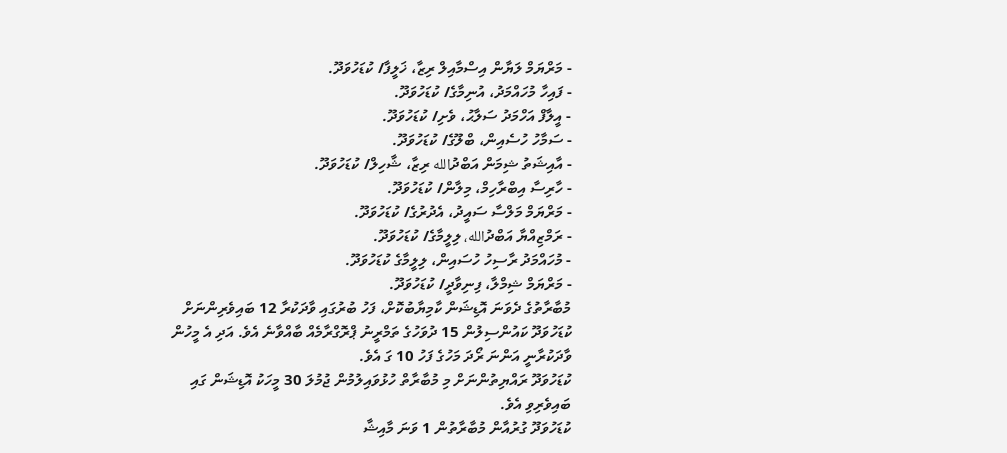- މަރްޔަމް ލަޔާން އިސްމާއިލް ރިޒާ، ޚަލީފާ/ ކުޑަހުވަދޫ.
- ފައިހާ މުހައްމަދު، އުނިމާގެ/ ކުޑަހުވަދޫ.
- އީލާފް އަހްމަދު ސަލާޙު، ވެށި/ ކުޑަހުވަދޫ.
- ސަމާހު ހުސެއިން، ބްލޫގެ/ ކުޑަހުވަދޫ.
- އާއިޝަތު ޝިމަން އަބްދުالله ރިޒާ، ޝާހިލް/ ކުޑަހުވަދޫ.
- ހާރިސާ އިބްރާހިމް، މިލާން/ ކުޑަހުވަދޫ.
- މަރްޔަމް މަލްސާ ސައީދު، އެދުރުގެ/ ކުޑަހުވަދޫ.
- ރަމްޒިއްޔާ އަބްދުالله، ލިލީމާގެ/ ކުޑަހުވަދޫ.
- މުހައްމަދު ރާސިހު ހުސައިން، ލިލީމާގެ ކުޑަހުވަދޫ.
- މަރްޔަމް ޝިމްލާ، ފިނިވާދީ/ ކުޑަހުވަދޫ.
މުބާރާތުގެ ދެވަނަ އޮޑިޝަން ކާމިޔާބުކޮށް، ފަހު ބުރުގައި ވާދަކުރާ 12 ބައިވެރިންނަށް ކުޑަހުވަދޫ ކައުންސިލުން 15 ދުވަހުގެ ތަމްރީނު ޕްރޮގްރާމެއް ބާއްވާނެ އެވެ. އަދި އެ މީހުން ވާދަކުރާނީ އަންނަ ރޯދަ މަހުގެ ފަހު 10 ގަ އެވެ.
ކުޑަހުވަދޫ ރައްޔިތުންނަށް މި މުބާރާތް ހުޅުވައިލުމުން ޖުމުލަ 30 މީހަކު އޮޑިޝަން ގައި ބައިވެރިވި އެވެ.
ކުޑަހުވަދޫ ގުރުއާން މުބާރާތުން 1 ވަނަ މާއިޝާ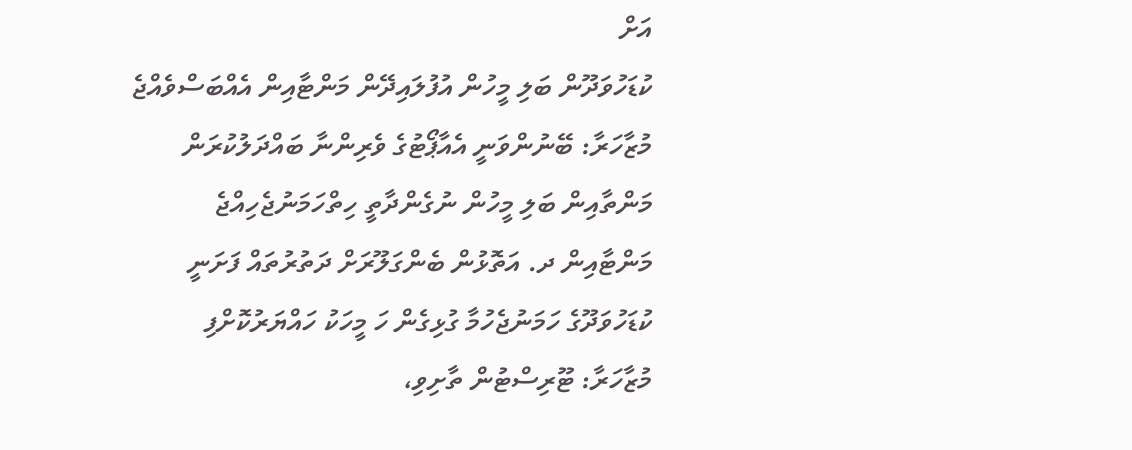އަށް
ކުޑަހުވަދޫން ބަލި މީހުން އުފުލައިދޭން މަންޓާއިން އެއްބަސްވެއްޖެ
މުޒާހަރާ: ބޭނުންވަނީ އެއާޕޯޓުގެ ވެރިންނާ ބައްދަލުކުރަން
މަންތާއިން ބަލި މީހުން ނުގެންދާތީ ހިތްހަމަނުޖެހިއްޖެ
މަންޓާއިން ދ. އަތޮޅުން ބެންގަލޫރަށް ދަތުރުތައް ފަށަނީ
ކުޑަހުވަދޫގެ ހަމަނުޖެހުމާ ގުޅިގެން ހަ މީހަކު ހައްޔަރުކޮށްފި
މުޒާހަރާ: ޓޫރިސްޓުން ތާށިވި،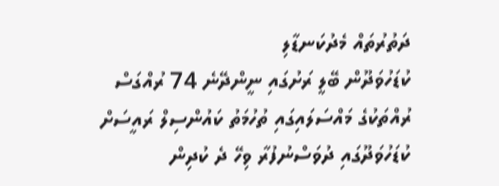ދަތުރުތައް މެދުކަނޑާލި
ކުޑަހުވަދޫން ބޭލީ ރަށުގައި ނީންދޭނެ 74 ރުއްގަސް
ރުއްތަކުގެ މައްސަލައިގައި ތުހުމަތު ކައުންސިލް ރައީސަށް
ކުޑަހުވަދޫގައި ދުވަސްނުފުރާ ވިހޭ ދެ ކުދިން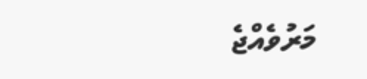މަރުވެއްޖެ